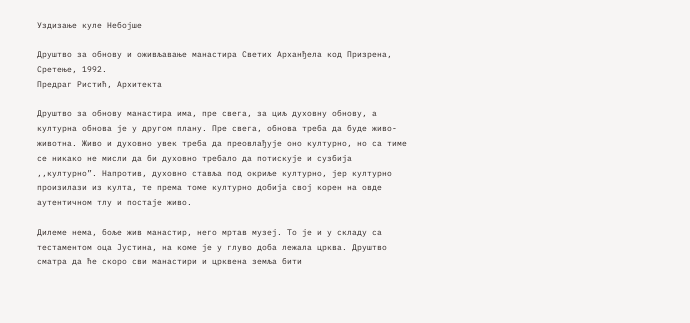Уздизање куле Небојше

Друштво за обнову и оживљавање манастира Светих Арханђела код Призрена, Сретење, 1992.
Предраг Ристић, Архитекта

Друштво за обнову манастира има, пре свега, за циљ духовну обнову, а културна обнова је у другом плану. Пре свега, обнова треба да буде живо-животна. Живо и духовно увек треба да преовлађује оно културно, но са тиме се никако не мисли да би духовно требало да потискује и сузбија ,,културно”. Напротив, духовно ставља под окриље културно, јер културно произилази из култа, те према томе културно добија свој корен на овде аутентичном тлу и постаје живо.

Дилеме нема, боље жив манастир, него мртав музеј. То је и у складу са тестаментом оца Јустина, на коме је у глуво доба лежала црква. Друштво сматра да ће скоро сви манастири и црквена земља бити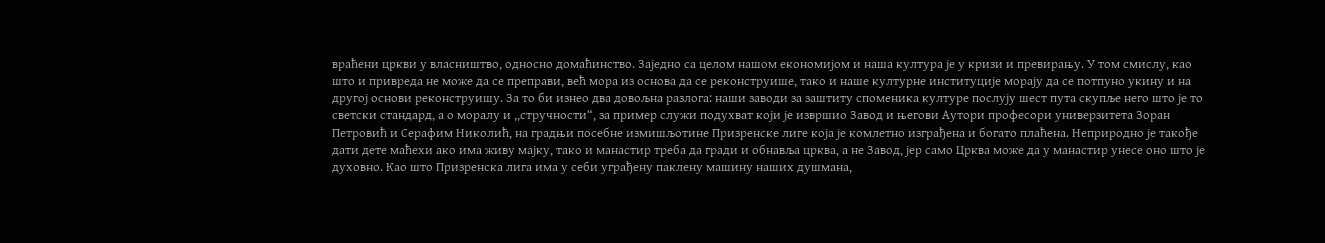враћени цркви у власништво, односно домаћинство. Заједно са целом нашом економијом и наша култура је у кризи и превирању. У том смислу, као што и привреда не може да се преправи, већ мора из основа да се реконструише, тако и наше културне институције морају да се потпуно укину и на другој основи реконструишу. За то би изнео два довољна разлога: наши заводи за заштиту споменика културе послују шест пута скупље него што је то светски стандард, а о моралу и ,,стручности“, за пример служи подухват који је извршио Завод и његови Аутори професори универзитета Зоран Петровић и Серафим Николић, на градњи посебне измишљотине Призренске лиге која је комлетно изграђена и богато плаћена. Неприродно је такође дати дете маћехи ако има живу мајку, тако и манастир треба да гради и обнавља црква, а не Завод, јер само Црква може да у манастир унесе оно што је духовно. Као што Призренска лига има у себи уграђену паклену машину наших душмана,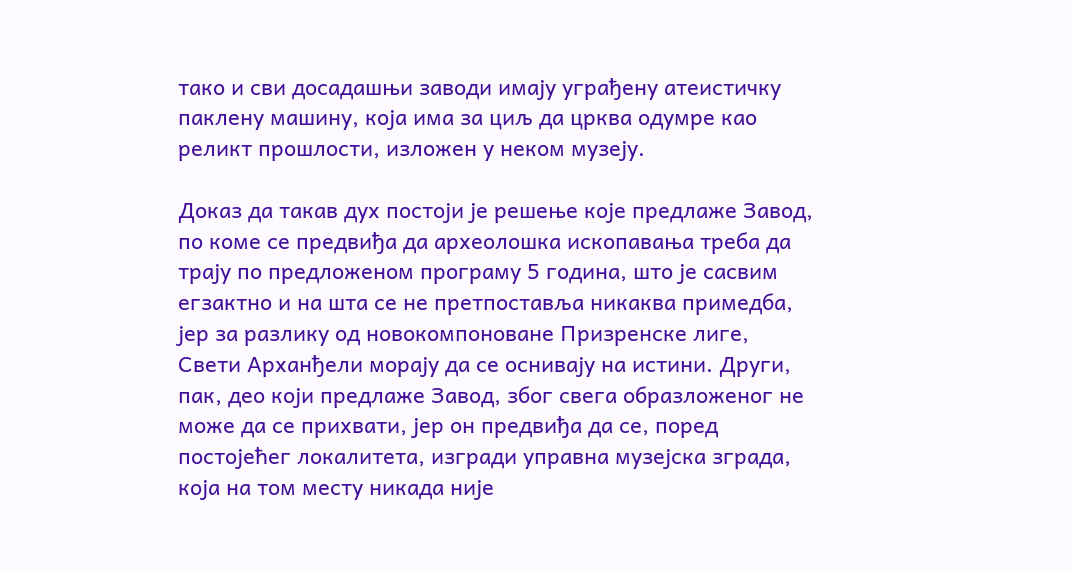тако и сви досадашњи заводи имају уграђену атеистичку паклену машину, која има за циљ да црква одумре као реликт прошлости, изложен у неком музеју.

Доказ да такав дух постоји је решење које предлаже Завод, по коме се предвиђа да археолошка ископавања треба да трају по предложеном програму 5 година, што је сасвим егзактно и на шта се не претпоставља никаква примедба, јер за разлику од новокомпоноване Призренске лиге, Свети Арханђели морају да се оснивају на истини. Други, пак, део који предлаже Завод, због свега образложеног не може да се прихвати, јер он предвиђа да се, поред постојећег локалитета, изгради управна музејска зграда, која на том месту никада није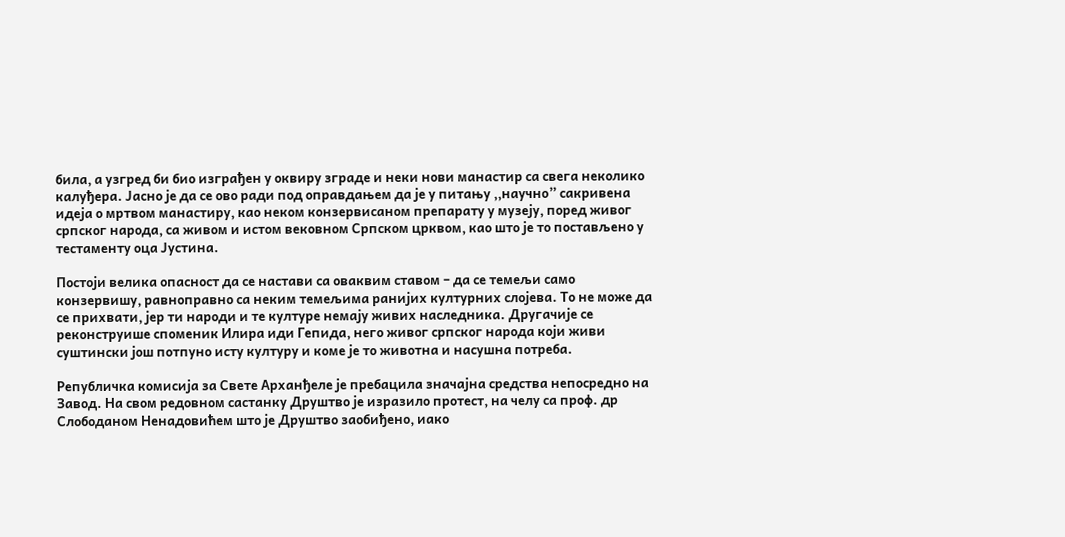била, а узгред би био изграђен у оквиру зграде и неки нови манастир са свега неколико калуђера. Јасно је да се ово ради под оправдањем да је у питању ,,научно” сакривена идеја о мртвом манастиру, као неком конзервисаном препарату у музеју, поред живог српског народа, са живом и истом вековном Српском црквом, као што је то постављено у тестаменту оца Јустина.

Постоји велика опасност да се настави са оваквим ставом – да се темељи само конзервишу, равноправно са неким темељима ранијих културних слојева. То не може да се прихвати, јер ти народи и те културе немају живих наследника. Другачије се реконструише споменик Илира иди Гепида, него живог српског народа који живи суштински још потпуно исту културу и коме је то животна и насушна потреба.

Републичка комисија за Свете Арханђеле је пребацила значајна средства непосредно на Завод. На свом редовном састанку Друштво је изразило протест, на челу са проф. др Слободаном Ненадовићем што је Друштво заобиђено, иако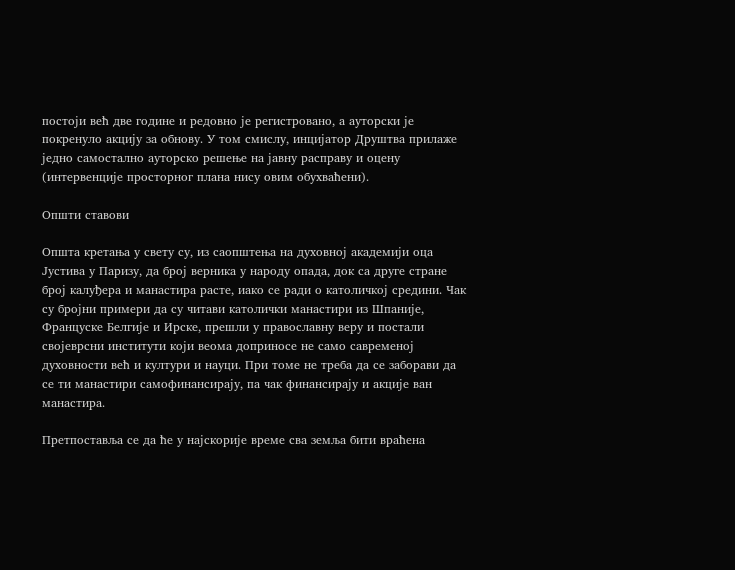постоји већ две године и редовно је регистровано, а ауторски је покренуло акцију за обнову. У том смислу, инцијатор Друштва прилаже једно самостално ауторско решење на јавну расправу и оцену (интервенције просторног плана нису овим обухваћени).

Општи ставови

Општа кретања у свету су, из саопштења на духовној академији оца Јустива у Паризу, да број верника у народу опада, док са друге стране број калуђера и манастира расте, иако се ради о католичкој средини. Чак су бројни примери да су читави католички манастири из Шпаније, Француске Белгије и Ирске, прешли у православну веру и постали својеврсни институти који веома доприносе не само савременој духовности већ и култури и науци. При томе не треба да се заборави да се ти манастири самофинансирају, па чак финансирају и акције ван манастира.

Претпоставља се да ће у најскорије време сва земља бити враћена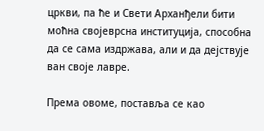цркви, па ће и Свети Арханђели бити моћна својеврсна институција, способна да се сама издржава, али и да дејствује ван своје лавре.

Према овоме, поставља се као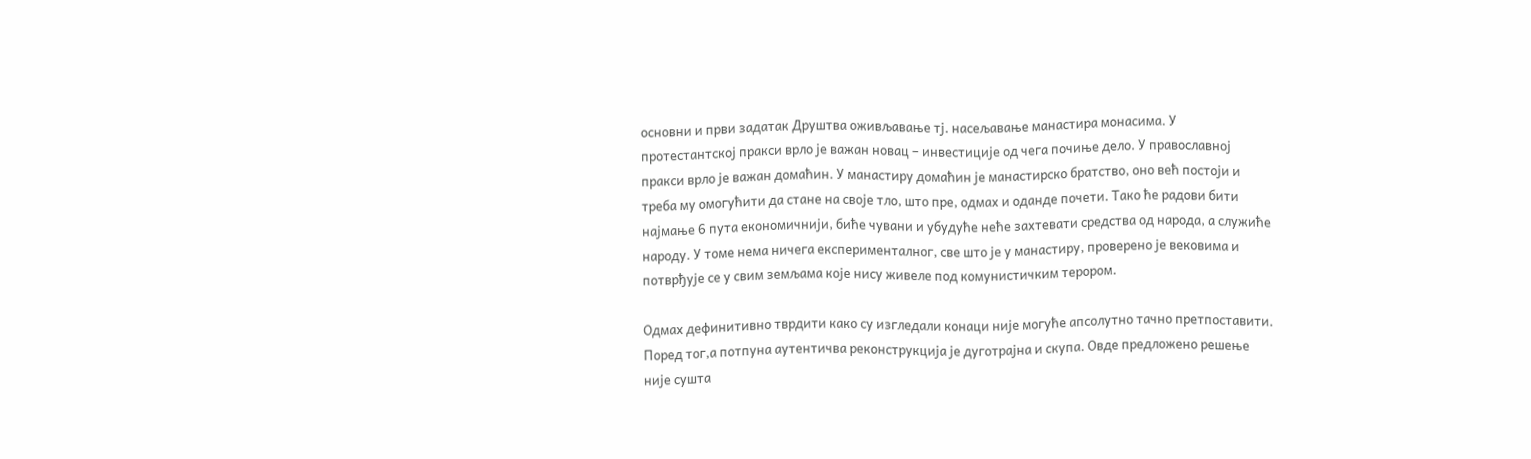основни и први задатак Друштва оживљавање тј. насељавање манастира монасима. У протестантској пракси врло је важан новац – инвестиције од чега почиње дело. У православној пракси врло је важан домаћин. У манастиру домаћин је манастирско братство, оно већ постоји и треба му омогућити да стане на своје тло, што пре, одмах и оданде почети. Тако ће радови бити најмање 6 пута економичнији, биће чувани и убудуће неће захтевати средства од народа, а служиће народу. У томе нема ничега експерименталног, све што је у манастиру, проверено је вековима и потврђује се у свим земљама које нису живеле под комунистичким терором.

Одмах дефинитивно тврдити како су изгледали конаци није могуће апсолутно тачно претпоставити. Поред тог,а потпуна аутентичва реконструкција је дуготрајна и скупа. Овде предложено решење није сушта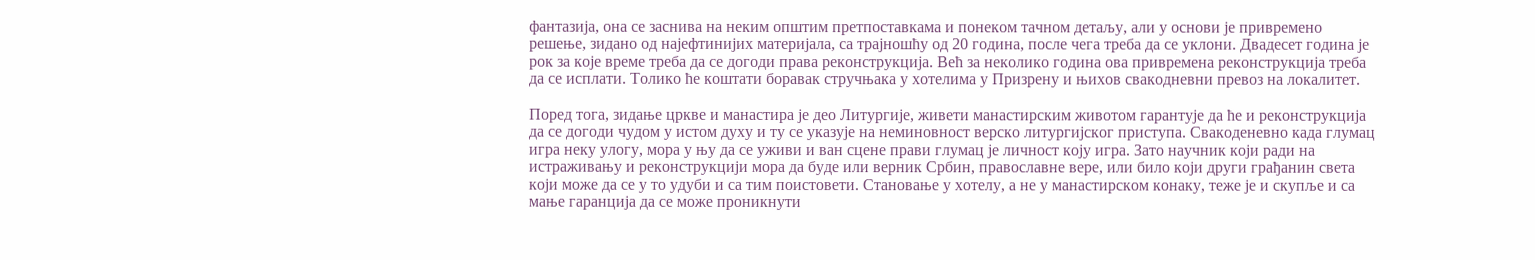фантазија, она се заснива на неким општим претпоставкама и понеком тачном детаљу, али у основи је привремено решење, зидано од најефтинијих материјала, са трајношћу од 20 година, после чега треба да се уклони. Двадесет година је рок за које време треба да се догоди права реконструкција. Већ за неколико година ова привремена реконструкција треба да се исплати. Толико ће коштати боравак стручњака у хотелима у Призрену и њихов свакодневни превоз на локалитет.

Поред тога, зидање цркве и манастира је део Литургије, живети манастирским животом гарантује да ће и реконструкција да се догоди чудом у истом духу и ту се указује на неминовност верско литургијског приступа. Свакоденевно када глумац игра неку улогу, мора у њу да се уживи и ван сцене прави глумац је личност коју игра. Зато научник који ради на истраживању и реконструкцији мора да буде или верник Србин, православне вере, или било који други грађанин света који може да се у то удуби и са тим поистовети. Становање у хотелу, а не у манастирском конаку, теже је и скупље и са мање гаранција да се може проникнути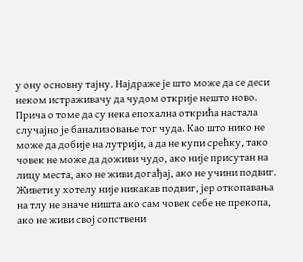у ону основну тајну. Најдраже је што може да се деси неком истраживачу да чудом открије нешто ново. Прича о томе да су нека епохална открића настала случајно је банализовање тог чуда. Као што нико не може да добије на лутрији, а да не купи срећку, тако човек не може да доживи чудо, ако није присутан на лицу места, ако не живи догађај, ако не учини подвиг. Живети у хотелу није никакав подвиг, јер откопавања на тлу не значе ништа ако сам човек себе не прекопа, ако не живи свој сопствени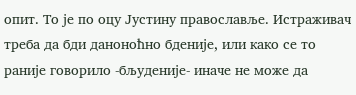опит. То је по оцу Јустину православље. Истраживач треба да бди даноноћно бденије, или како се то раније говорило -бљуденије- иначе не може да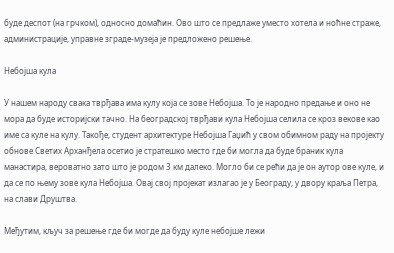буде деспот (на грчком), односно домаћин. Ово што се предлаже уместо хотела и ноћне страже, администрације, управне зграде-музеја је предложено решење.

Небојша кула

У нашем народу свака тврђава има кулу која се зове Небојша. То је народно предање и оно не мора да буде историјски тачно. На београдској тврђави кула Небојша селила се кроз векове као име са куле на кулу. Такође, студент архитектуре Небојша Гаџић у свом обимном раду на пројекту обнове Светих Арханђела осетио је стратешко место где би могла да буде браник кула манастира, вероватно зато што је родом 3 км далеко. Могло би се рећи да је он аутор ове куле, и да се по њему зове кула Небојша. Овај свој пројекат излагао је у Београду, у двору краља Петра, на слави Друштва.

Међутим, кључ за решење где би могде да буду куле небојше лежи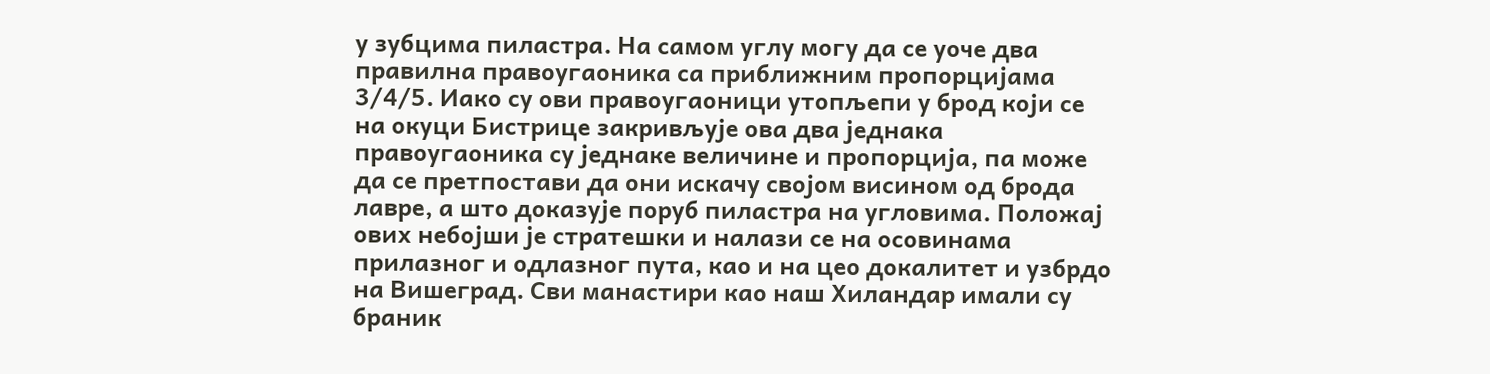у зубцима пиластра. На самом углу могу да се уоче два правилна правоугаоника са приближним пропорцијама 3/4/5. Иако су ови правоугаоници утопљепи у брод који се на окуци Бистрице закривљује ова два једнака правоугаоника су једнаке величине и пропорција, па може да се претпостави да они искачу својом висином од брода лавре, а што доказује поруб пиластра на угловима. Положај ових небојши је стратешки и налази се на осовинама прилазног и одлазног пута, као и на цео докалитет и узбрдо на Вишеград. Сви манастири као наш Хиландар имали су браник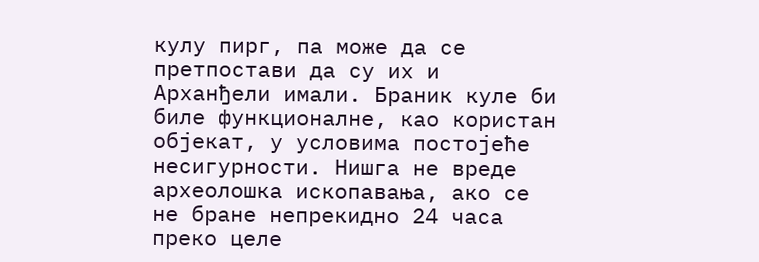кулу пирг, па може да се претпостави да су их и Арханђели имали. Браник куле би биле функционалне, као користан објекат, у условима постојеће несигурности. Нишга не вреде археолошка ископавања, ако се не бране непрекидно 24 часа преко целе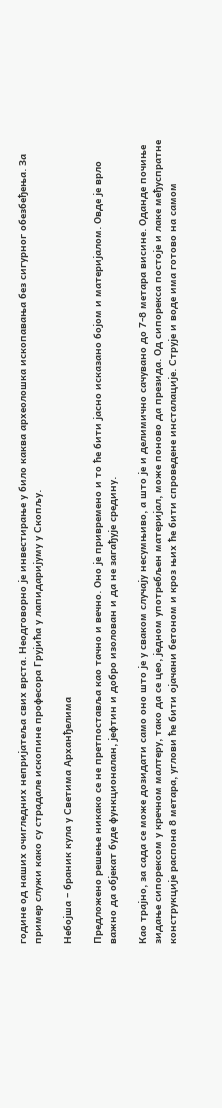године од наших очигледних непријатеља свих врста. Неодговорно је инвестирање у било каква археолошка ископавања без сигурног обезбеђења. За пример служи како су страдале ископине професора Грујића у лапидаријуму у Скопљу.

Небојша – браник кула у Светима Арханђелима

Предложено решење никако се не претпоставља као тачно и вечно. Оно је привремено и то ће бити јасно исказано бојом и материјалом. Овде је врло важно да објекат буде функционалан, јефтин и добро изолован и да не загађује средину.

Као трајно, за сада се може дозидати само оно што је у сваком случају несумњиво, а што је и делимично сачувано до 7-8 метара висине. Оданде почиње зидање сипорексом у кречном малтеру, тако да се цео, једном употребљен материјал, може поново да презида. Од сипорекса постоје и лаке међуспратне конструкције распона 8 метара, углови ће бити ојачани бетоном и кроз њих ће бити спроведене инсталације. Струје и воде има готово на самом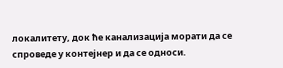локалитету, док ће канализација морати да се спроведе у контејнер и да се односи.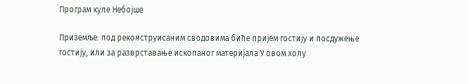Програм куле Небојше

Приземље: под реконструисаним сводовима биће пријем гостију и посдужење гостију, или за разврставање ископаног материјала У овом холу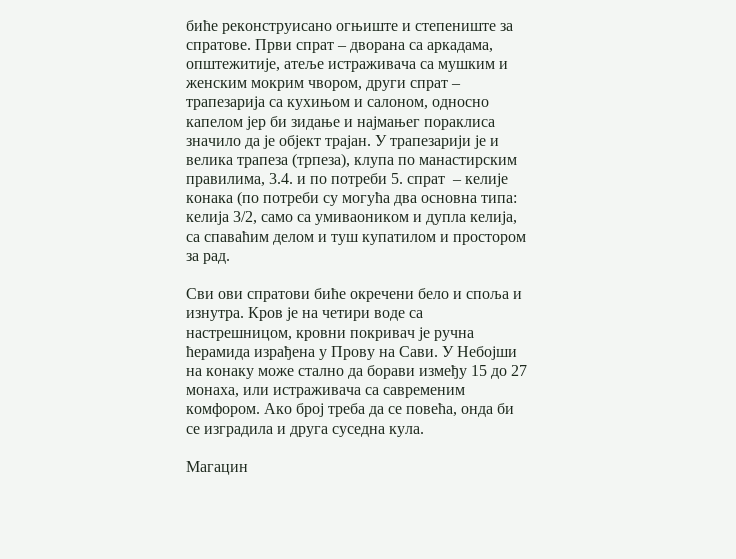биће реконструисано огњиште и степениште за спратове. Први спрат – дворана са аркадама, општежитије, атеље истраживача са мушким и женским мокрим чвором, други спрат – трапезарија са кухињом и салоном, односно капелом јер би зидање и најмањег пораклиса значило да је објект трајан. У трапезарији је и велика трапеза (трпеза), клупа по манастирским правилима, 3.4. и по потреби 5. спрат  – келије конака (по потреби су могућа два основна типа: келија 3/2, само са умиваоником и дупла келија, са спаваћим делом и туш купатилом и простором за рад.

Сви ови спратови биће окречени бело и споља и изнутра. Кров је на четири воде са настрешницом, кровни покривач је ручна ћерамида израђена у Прову на Сави. У Небојши на конаку може стално да борави између 15 до 27 монаха, или истраживача са савременим комфором. Ако број треба да се повећа, онда би се изградила и друга суседна кула.

Магацин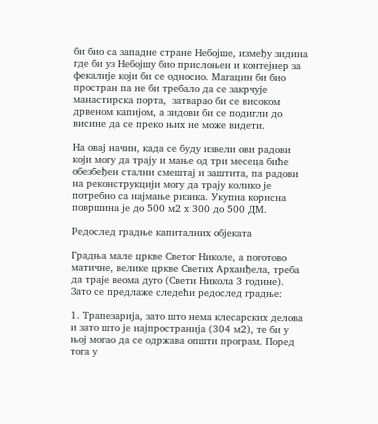би био са западне стране Небојше, између зидина где би уз Небојшу био прислоњен и контејнер за фекалије који би се односио. Магацин би био простран па не би требало да се закрчује манастирска порта,  затварао би се високом дрвеном капијом, а зидови би се подигли до висине да се преко њих не може видети.

На овај начин, када се буду извели ови радови који могу да трају и мање од три месеца биће обезбеђен стални смештај и заштита, па радови на реконструкцији могу да трају колико је потребно са најмање ризика. Укупна корисна површина је до 500 м2 х 300 до 500 ДМ.

Редослед градње капиталних објеката

Градња мале цркве Светог Николе, а поготово матичне, велике цркве Светих Арханђела, треба да траје веома дуго (Свети Никола 3 године). Зато се предлаже следећи редослед градње:

1. Трапезарија, зато што нема клесарских делова и зато што је најпространија (304 м2), те би у њој могао да се одржава општи програм. Поред тога у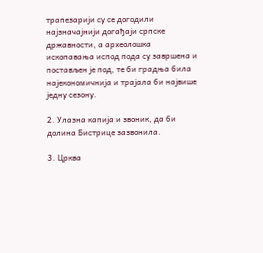трапезарији су се догодили најзначајнији догађаји српске државности, а археолошка ископавања испод пода су завршена и постављен је под, те би градња била најекономичнија и трајала би највише једну сезону.

2. Улазна капија и звоник, да би долина Бистрице зазвонила.

3. Црква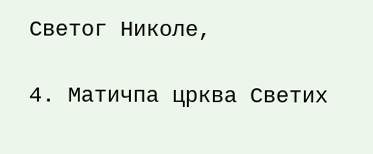Светог Николе,

4. Матичпа црква Светих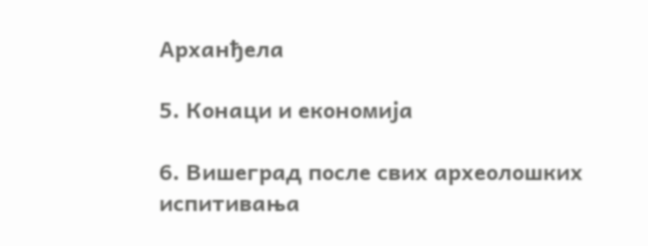Арханђела

5. Конаци и економија

6. Вишеград после свих археолошких испитивања